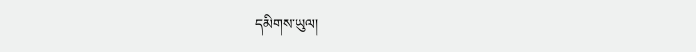དམིགས་ཡུལ།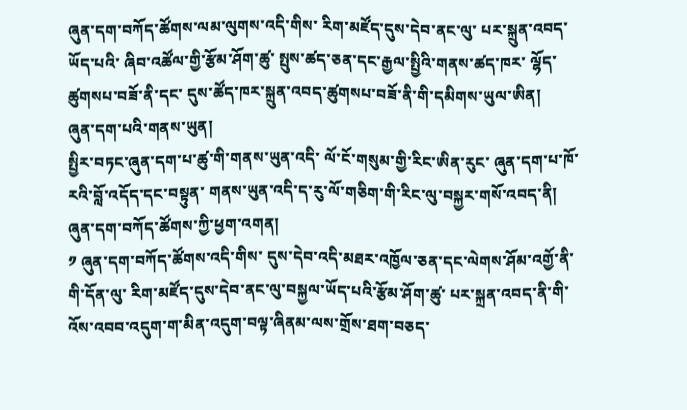ཞུན་དག་བཀོད་ཚོགས་ལམ་ལུགས་འདི་གིས་ རིག་མཛོད་དུས་དེབ་ནང་ལུ་ པར་སྐྲུན་འབད་ཡོད་པའི་ ཞིབ་འཚོལ་གྱི་རྩོམ་ཤོག་ཚུ་ སྤུས་ཚད་ཅན་དང་རྒྱལ་སྤྱིའི་གནས་ཚད་ཁར་ ལྷོད་ཚུགསཔ་བཟོ་ནི་དང་ དུས་ཚོད་ཁར་སྐྲུན་འབད་ཚུགསཔ་བཟོ་ནི་གི་དམིགས་ཡུལ་ཨིན།
ཞུན་དག་པའི་གནས་ཡུན།
སྤྱིར་བཏང་ཞུན་དག་པ་ཚུ་གི་གནས་ཡུན་འདི་ ལོ་ངོ་གསུམ་གྱི་རིང་ཨིན་རུང་ ཞུན་དག་པ་ཁོ་རའི་བློ་འདོད་དང་བསྟུན་ གནས་ཡུན་འདི་ད་རུ་ལོ་གཅིག་གི་རིང་ལུ་བསྐྱར་གསོ་འབད་ནི།
ཞུན་དག་བཀོད་ཚོགས་ཀྱི་ཕྱག་འགན།
༡ ཞུན་དག་བཀོད་ཚོགས་འདི་གིས་ དུས་དེབ་འདི་མཐར་འཁྱོལ་ཅན་དང་ལེགས་ཤོམ་འགྱོ་ནི་གི་དོན་ལུ་ རིག་མཛོད་དུས་དེབ་ནང་ལུ་བསྐྱལ་ཡོད་པའི་རྩོམ་ཤོག་ཚུ་ པར་སྐྲན་འབད་ནི་གི་འོས་འབབ་འདུག་ག་མིན་འདུག་བལྟ་ཞིནམ་ལས་གྲོས་ཐག་བཅད་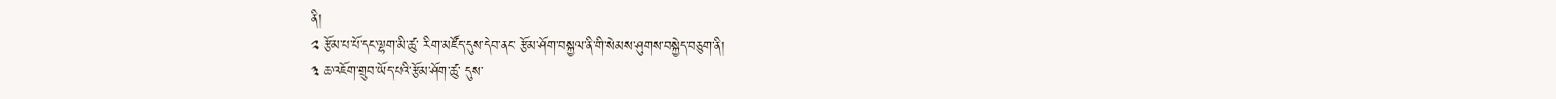ནི།
༢ རྩོམ་པ་པོ་དང་ལྷག་མི་ཚུ་ རིག་མཛོད་དུས་དེབ་ནང་ རྩོམ་ཤོག་བསྐྱལ་ནི་གི་སེམས་ཤུགས་བསྐྱེད་བཅུག་ནི།
༣ ཆ་འཇོག་གྲུབ་ཡོད་པའི་རྩོམ་ཤོག་ཚུ་ དུས་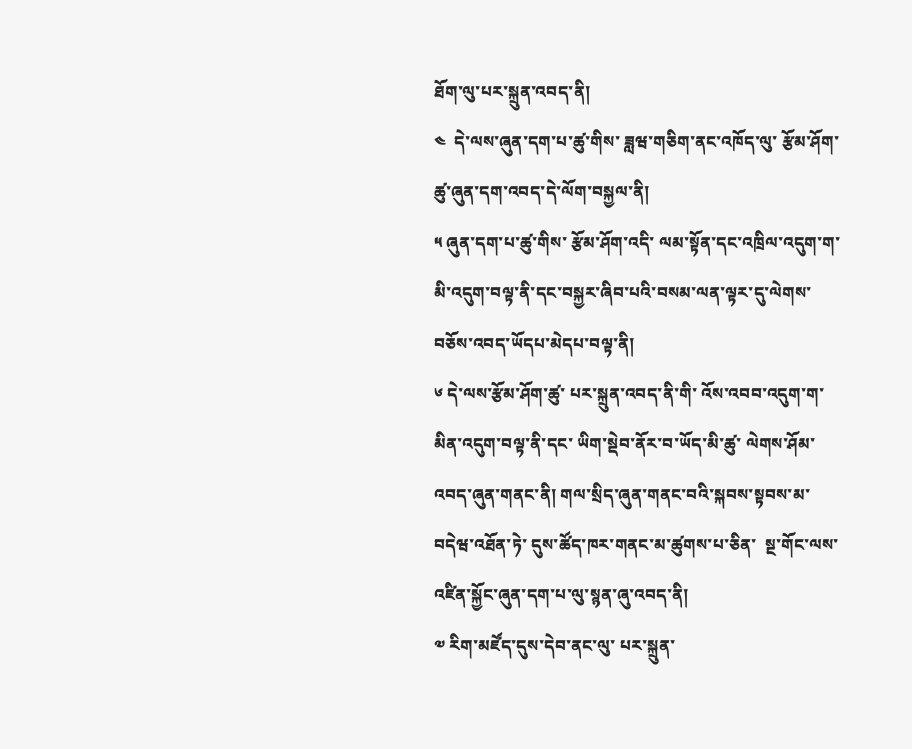ཐོག་ལུ་པར་སྐྲུན་འབད་ནི།
༤  དེ་ལས་ཞུན་དག་པ་ཚུ་གིས་ ཟླཝ་གཅིག་ནང་འཁོད་ལུ་ རྩོམ་ཤོག་ཚུ་ཞུན་དག་འབད་དེ་ལོག་བསྐྱལ་ནི།
༥ ཞུན་དག་པ་ཚུ་གིས་ རྩོམ་ཤོག་འདི་ ལམ་སྟོན་དང་འཁྲིལ་འདུག་ག་མི་འདུག་བལྟ་ནི་དང་བསྐྱར་ཞིབ་པའི་བསམ་ལན་ལྟར་དུ་ལེགས་བཅོས་འབད་ཡོདཔ་མེདཔ་བལྟ་ནི།
༦ དེ་ལས་རྩོམ་ཤོག་ཚུ་ པར་སྐྲུན་འབད་ནི་གི་ འོས་འབབ་འདུག་ག་མིན་འདུག་བལྟ་ནི་དང་ ཡིག་སྡེབ་ནོར་བ་ཡོད་མི་ཚུ་ ལེགས་ཤོམ་འབད་ཞུན་གནང་ནི། གལ་སྲིད་ཞུན་གནང་བའི་སྐབས་སྟབས་མ་བདེཝ་འཐོན་ཏེ་ དུས་ཚོད་ཁར་གནང་མ་ཚུགས་པ་ཅིན་  སྔ་གོང་ལས་འཛིན་སྐྱོང་ཞུན་དག་པ་ལུ་སྙན་ཞུ་འབད་ནི།
༧ རིག་མཛོད་དུས་དེབ་ནང་ལུ་ པར་སྐྲུན་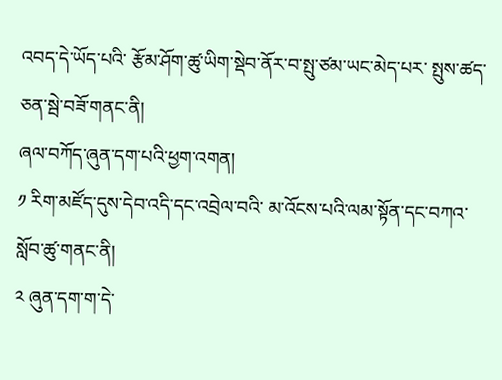འབད་དེ་ཡོད་པའི་ རྩོམ་ཤོག་ཚུ་ཡིག་སྡེབ་ནོར་བ་སྤུ་ཙམ་ཡང་མེད་པར་ སྤུས་ཚད་ཅན་སྦེ་བཟོ་གནང་ནི།
ཞལ་བཀོད་ཞུན་དག་པའི་ཕྱག་འགན།
༡ རིག་མཛོད་དུས་དེབ་འདི་དང་འབྲེལ་བའི་ མ་འོངས་པའི་ལམ་སྟོན་དང་བཀའ་སློབ་ཚུ་གནང་ནི།
༢ ཞུན་དག་ག་དེ་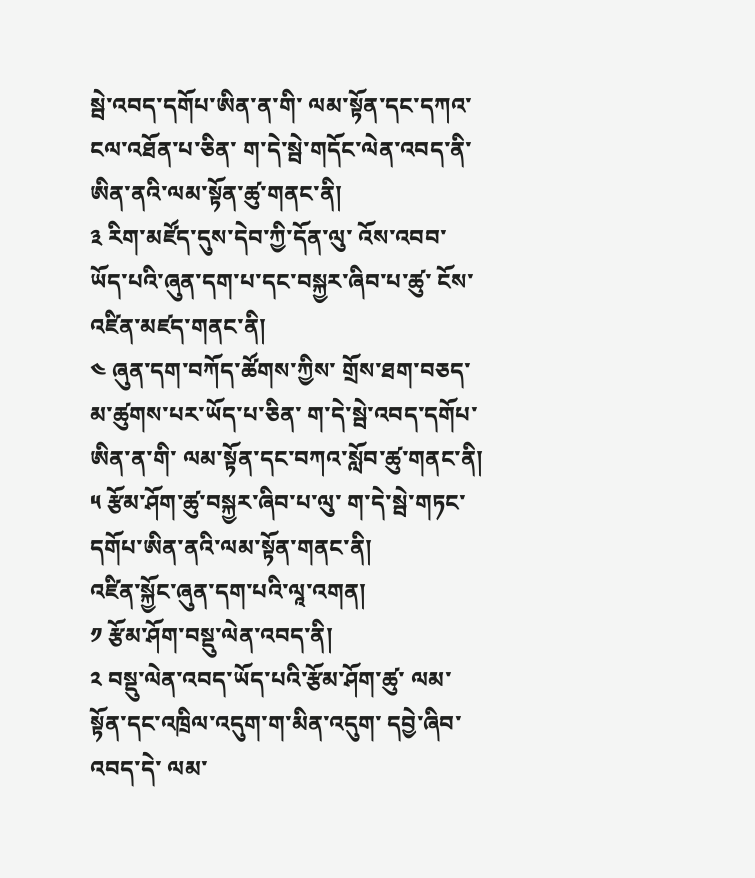སྦེ་འབད་དགོཔ་ཨིན་ན་གི་ ལམ་སྟོན་དང་དཀའ་ངལ་འཐོན་པ་ཅིན་ ག་དེ་སྦེ་གདོང་ལེན་འབད་ནི་ཨིན་ནའི་ལམ་སྟོན་ཚུ་གནང་ནི།
༣ རིག་མཛོད་དུས་དེབ་ཀྱི་དོན་ལུ་ འོས་འབབ་ཡོད་པའི་ཞུན་དག་པ་དང་བསྐྱར་ཞིབ་པ་ཚུ་ ངོས་འཛིན་མཛད་གནང་ནི།
༤ ཞུན་དག་བཀོད་ཚོགས་ཀྱིས་ གྲོས་ཐག་བཅད་མ་ཚུགས་པར་ཡོད་པ་ཅིན་ ག་དེ་སྦེ་འབད་དགོཔ་ཨིན་ན་གི་ ལམ་སྟོན་དང་བཀའ་སློབ་ཚུ་གནང་ནི།
༥ རྩོམ་ཤོག་ཚུ་བསྐྱར་ཞིབ་པ་ལུ་ ག་དེ་སྦེ་གཏང་དགོཔ་ཨིན་ནའི་ལམ་སྟོན་གནང་ནི།
འཛིན་སྐྱོང་ཞུན་དག་པའི་ལཱ་འགན།
༡ རྩོམ་ཤོག་བསྡུ་ལེན་འབད་ནི།
༢ བསྡུ་ལེན་འབད་ཡོད་པའི་རྩོམ་ཤོག་ཚུ་ ལམ་སྟོན་དང་འཁྲིལ་འདུག་ག་མིན་འདུག་ དབྱེ་ཞིབ་འབད་དེ་ ལམ་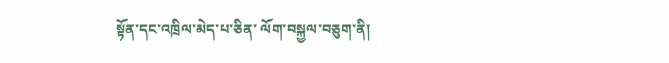སྟོན་དང་འཁྲིལ་མེད་པ་ཅིན་ ལོག་བསྐྱལ་བཅུག་ནི།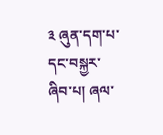༣ ཞུན་དག་པ་དང་བསྐྱར་ཞིབ་པ། ཞལ་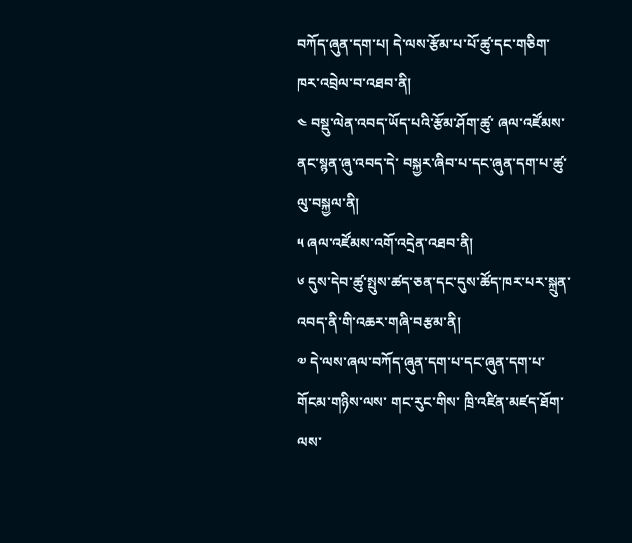བཀོད་ཞུན་དག་པ། དེ་ལས་རྩོམ་པ་པོ་ཚུ་དང་གཅིག་ཁར་འབྲེལ་བ་འཐབ་ནི།
༤ བསྡུ་ལེན་འབད་ཡོད་པའི་རྩོམ་ཤོག་ཚུ་ ཞལ་འཛོམས་ནང་སྙན་ཞུ་འབད་དེ་ བསྐྱར་ཞིབ་པ་དང་ཞུན་དག་པ་ཚུ་ལུ་བསྐྱལ་ནི།
༥ ཞལ་འཛོམས་འགོ་འདྲེན་འཐབ་ནི།
༦ དུས་དེབ་ཚུ་སྤུས་ཚད་ཅན་དང་དུས་ཚོད་ཁར་པར་སྐྲུན་འབད་ནི་གི་འཆར་གཞི་བརྩམ་ནི།
༧ དེ་ལས་ཞལ་བཀོད་ཞུན་དག་པ་དང་ཞུན་དག་པ་གོངམ་གཉིས་ལས་ གང་རུང་གིས་ ཁྲི་འཛིན་མཛད་ཐོག་ལས་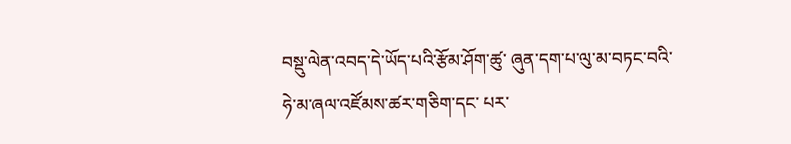བསྡུ་ལེན་འབད་དེ་ཡོད་པའི་རྩོམ་ཤོག་ཚུ་ ཞུན་དག་པ་ལུ་མ་བཏང་བའི་ཧེ་མ་ཞལ་འཛོམས་ཚར་གཅིག་དང་ པར་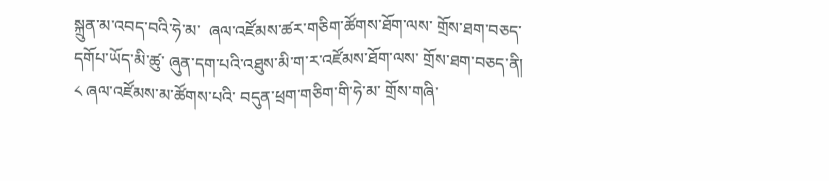སྐྲུན་མ་འབད་བའི་ཧེ་མ་  ཞལ་འཛོམས་ཚར་གཅིག་ཚོགས་ཐོག་ལས་ གྲོས་ཐག་བཅད་དགོཔ་ཡོད་མི་ཚུ་ ཞུན་དག་པའི་འཐུས་མི་ག་ར་འཛོམས་ཐོག་ལས་ གྲོས་ཐག་བཅད་ནི།
༨ ཞལ་འཛོམས་མ་ཚོགས་པའི་ བདུན་ཕྲག་གཅིག་གི་ཧེ་མ་ གྲོས་གཞི་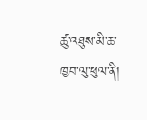ཚུ་འཐུས་མི་ཆ་ཁྱབ་ལུ་ཕུལ་ནི།